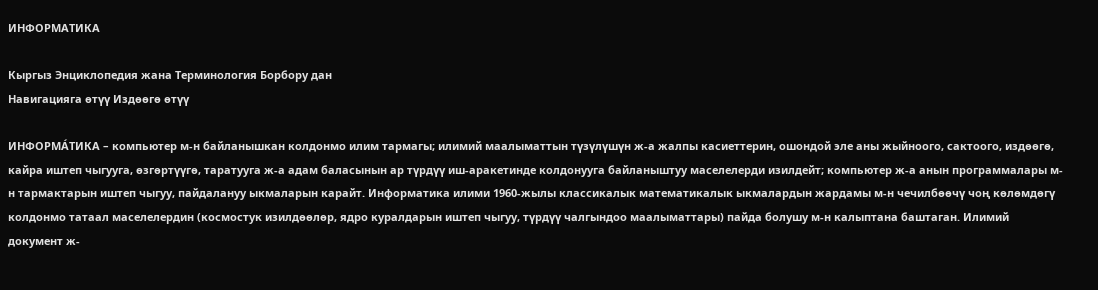ИНФОРМАТИКА

Кыргыз Энциклопедия жана Терминология Борбору дан
Навигацияга өтүү Издөөгө өтүү

ИНФОРМА́ТИКА – компьютер м-н байланышкан колдонмо илим тармагы; илимий маалыматтын түзүлүшүн ж-а жалпы касиеттерин, ошондой эле аны жыйноого, сактоого, издөөгө, кайра иштеп чыгууга, өзгөртүүгө, таратууга ж-а адам баласынын ар түрдүү иш-аракетинде колдонууга байланыштуу маселелерди изилдейт; компьютер ж-а анын программалары м-н тармактарын иштеп чыгуу, пайдалануу ыкмаларын карайт. Информатика илими 1960-жылы классикалык математикалык ыкмалардын жардамы м-н чечилбөөчү чоң көлөмдөгү колдонмо татаал маселелердин (космостук изилдөөлөр, ядро куралдарын иштеп чыгуу, түрдүү чалгындоо маалыматтары) пайда болушу м-н калыптана баштаган. Илимий документ ж-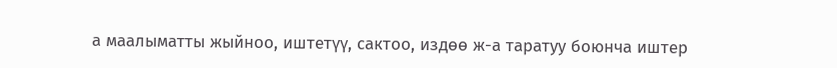а маалыматты жыйноо, иштетүү, сактоо, издөө ж-а таратуу боюнча иштер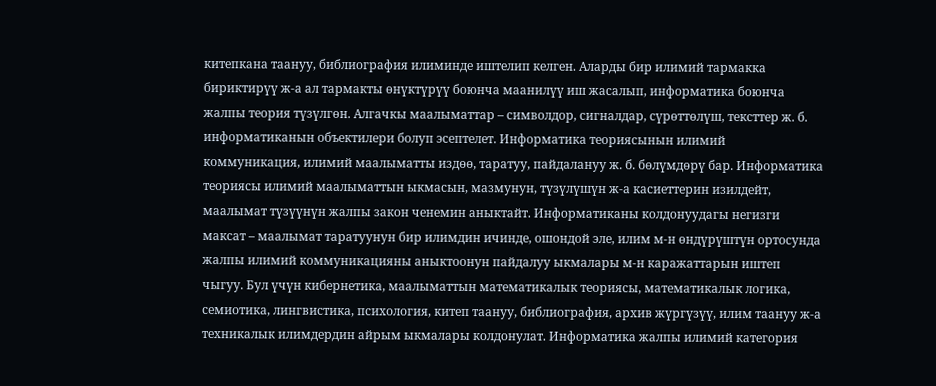китепкана таануу, библиография илиминде иштелип келген. Аларды бир илимий тармакка бириктирүү ж-а ал тармакты өнүктүрүү боюнча маанилүү иш жасалып, информатика боюнча жалпы теория түзүлгөн. Алгачкы маалыматтар – символдор, сигналдар, сүрөттөлүш, тексттер ж. б. информатиканын объектилери болуп эсептелет. Информатика теориясынын илимий коммуникация, илимий маалыматты издөө, таратуу, пайдалануу ж. б. бөлүмдөрү бар. Информатика теориясы илимий маалыматтын ыкмасын, мазмунун, түзүлүшүн ж-а касиеттерин изилдейт, маалымат түзүүнүн жалпы закон ченемин аныктайт. Информатиканы колдонуудагы негизги максат – маалымат таратуунун бир илимдин ичинде, ошондой эле, илим м-н өндүрүштүн ортосунда жалпы илимий коммуникацияны аныктоонун пайдалуу ыкмалары м-н каражаттарын иштеп чыгуу. Бул үчүн кибернетика, маалыматтын математикалык теориясы, математикалык логика, семиотика, лингвистика, психология, китеп таануу, библиография, архив жүргүзүү, илим таануу ж-а техникалык илимдердин айрым ыкмалары колдонулат. Информатика жалпы илимий категория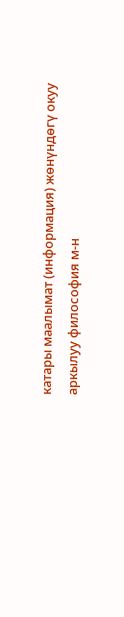катары маалымат (информация) жөнүндөгү окуу аркылуу философия м-н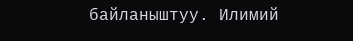байланыштуу. Илимий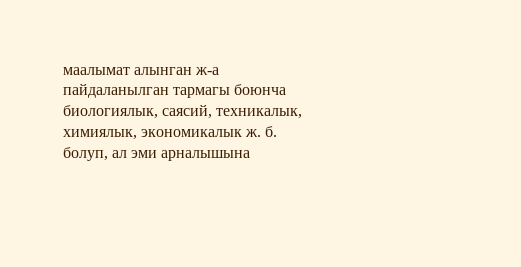маалымат алынган ж-а пайдаланылган тармагы боюнча биологиялык, саясий, техникалык, химиялык, экономикалык ж. б. болуп, ал эми арналышына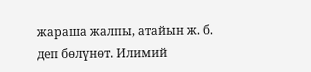жараша жалпы, атайын ж. б. деп бөлүнөт. Илимий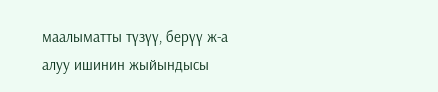маалыматты түзүү, берүү ж-а алуу ишинин жыйындысы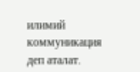илимий коммуникация деп аталат.